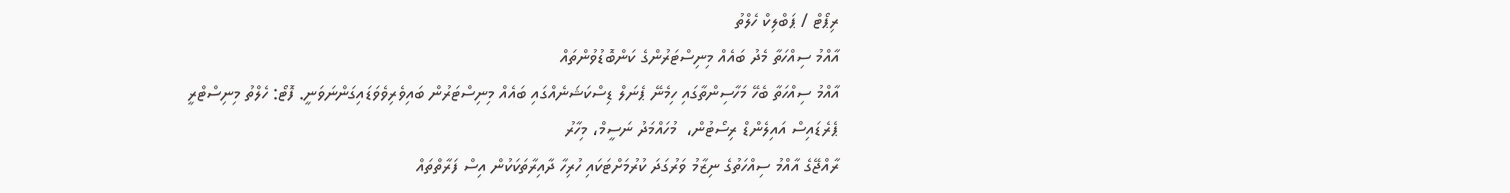ރިޕޯޓް / ޕަބްލިކް ހެލްތު
އާއްމު ސިއްހަތާ މެދު ބައެއް މިނިސްޓަރުންގެ ކަންބޮޑުވުންތައް
އާއްމު ސިއްހަތާ ބެހޭ މަހާސިންތާގައި ހިމެނޭ ޕެނަލް ޑިސްކަޝަނެއްގައި ބައެއް މިނިސްޓަރުން ބައިވެރިވެވަޑައިގަންނަވަނީ. ފޮޓޯ: ހެލްތު މިނިސްޓްރީ
ޕެރެޑައިސް އައިލެންޑް ރިސޯޓުން،  މުހައްމަދު ނަސީމް، މިހާރު
ރާއްޖޭގެ އާއްމު ސިއްހަތުގެ ނިޒާމު ވަރުގަދަ ކުރުމަށްޓަކައި ހުރިހާ ދާއިރާތަކަކުން އިސް ފަރާތްތައް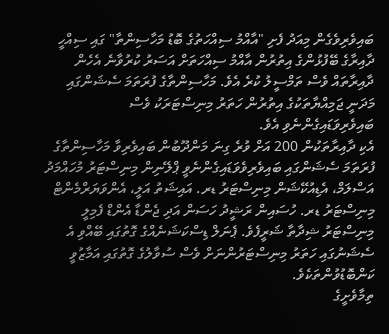ބައިވެރިވެގެން މިއަދު ފެށި "އާއްމު ސިއްހަތުގެ ބޮޑު މަހާސިންތާ" ގައި ސިއްހީ ދާއިރާގެ ބޭފުޅުންގެ އިތުރުން އާއްމު ސިއްހަތަށް އަސަރު ކުރުވާނެ އެހެން ދާއިރާތައް ވެސް ތަމްސީލު ކުރެ އެވެ. މަހާސިންތާގެ ފުރަތަމަ ސެޝަންގައި މަދަނީ ޖަމިއްޔާތަކުގެ އިތުރުން ހަތަރު މިނިސްޓަރަކު ވެސް ބައިވެރިވަޑައިގެންނެވި އެވެ.
އެކި ދާއިރާތަކުން 200 އަށް ވުރެ ގިނަ މަންދޫބުން ބައިވެރިވާ މަހާސިންތާގެ ފުރަތަމަ ސެޝަންގައި ބައިވެރިވެވަޑައިގެންނެވީ ޕްލޭނިން މިނިސްޓަރު މުހައްމަދު އަސްލަމް، އެޑިއުކޭޝަން މިނިސްޓަރު ޑރ. އައިޝަތު އަލީ، އެންވަޔަރްމެންޓް މިނިސްޓަރު ޑރ. ހުސައިން ރަޝީދު ހަސަން އަދި ޖެންޑާ އެންޑް ފެމިލީ މިނިސްޓަރު ޝިދާތާ ޝަރީފެވެ. ޕެނަލް ޑިސްކަޝަނެއްގެ ގޮތުގައި ބޭއްވި އެ ސެޝަނުގައި ހަތަރު މިނިސްޓަރުންނަށް ވެސް ސުވާލުގެ ގޮތުގައި އަމާޒުވީ ކަންބޮޑުވުންތަކެވެ.
ތިމާވެށީގެ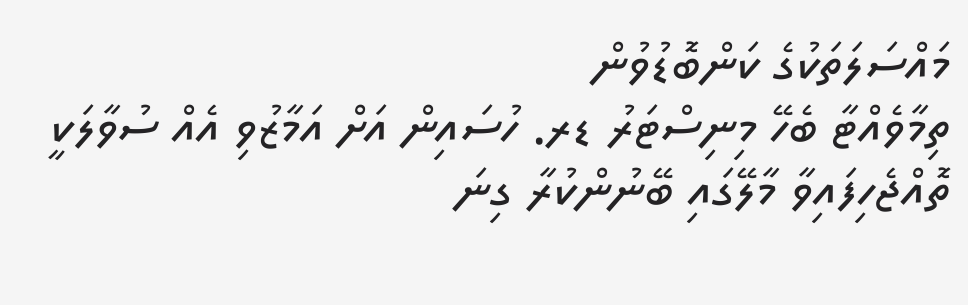މައްސަލަތަކުގެ ކަންބޮޑުވުން
ތިމާވެއްޓާ ބެހޭ މިނިސްޓަރު ޑރ. ހުސައިން އަށް އަމާޒުވި އެއް ސުވާލަކީ ތޮއްޖެހިފައިވާ މާލޭގައި ބޭނުންކުރާ ގިނަ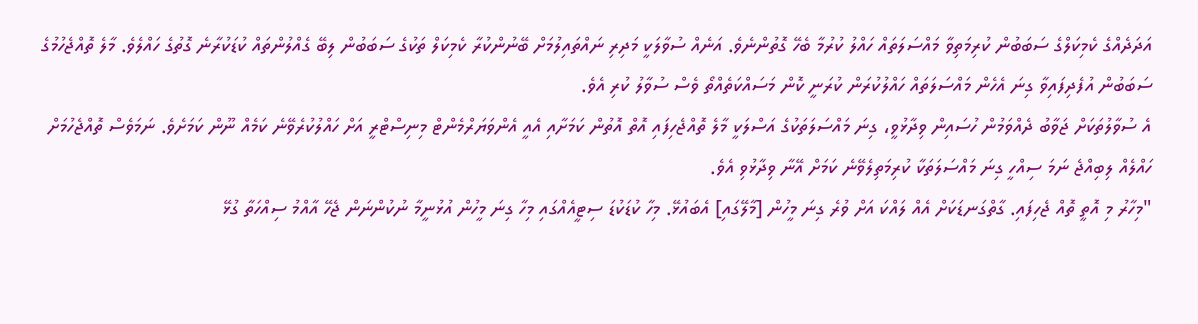އަދަދެއްގެ ކެމިކަލްގެ ސަބަބުން ކުރިމަތިވާ މައްސަލަތައް ހައްލު ކުރުމާ ބެހޭ ގޮތުންނެވެ. އަނެއް ސުވާލަކީ މަދިރި ނައްތައިލުމަށް ބޭނުންކުރާ ކެމިކަލް ތަކުގެ ސަބަބުން ލިބޭ ގެއްލުންތައް ކުޑަކުރާނެ ގޮތުގެ ހައްލެވެ. މާލެ ތޮއްޖެހުމުގެ ސަބަބުން އުފެދިފައިވާ ގިނަ އެހެން މައްސަލަތައް ހައްލުކުރަން ކުރަނީ ކޮން މަސައްކަތެއްތޯ ވެސް ސުވާލު ކުރި އެވެ.
އެ ސުވާލުތަކަށް ޖަވާބު ދެއްވަމުން ހުސައިން ވިދާޅުވީ، ގިނަ މައްސަލަތަކުގެ އަސްލަކީ މާލެ ތޮއްޖެހިފައި އޮތް އޮތުން ކަމަށާއި އެއީ އެންވަޔަރްމެންޓް މިނިސްޓްރީ އަށް ހައްލުކުރެވޭނެ ކަމެއް ނޫން ކަމަށެވެ. ނަމަވެސް ތޮއްޖެހުމަށް ހައްލެއް ލިބިއްޖެ ނަމަ ސިއްހީ ގިނަ މައްސަލަތަކާ ކުރިމަތިލެވޭނެ ކަމަށް އޭނާ ވިދާޅުވި އެވެ.
"މިހާރު މި އޮތީ ތޮއް ޖެހިފައި. ގާތްގަނޑަކަށް އެއް ލައްކަ އަށް ވުރެ ގިނަ މީހުން [މާލޭގައި] އެބައުޅޭ. މިހާ ކުޑަކުޑަ ސިޓީއެއްގައި މިހާ ގިނަ މީހުން އުޅުނީމާ ނުކުންނަން ޖެހޭ އާއްމު ސިއްހަތާ ގުޅޭ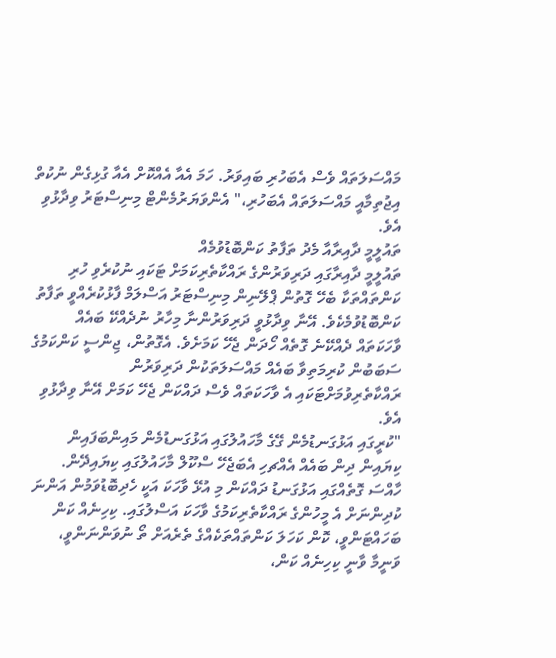މައްސަލަތައް ވެސް އެބަހުރި ބައިވަރު. ހަމަ އެއާ އެއްކޮށް އެއާ ގުޅިގެން ނުކުތް އިޖުތިމާއީ މައްސަލަތައް އެބަހުރި،" އެންވަޔަރުމެންޓް މިނިސްޓަރު ވިދާޅުވި އެވެ.
ތައުލީމީ ދާއިރާއާ މެދު ތަފާތު ކަންބޮޑުވުމެއް
ތައުލީމީ ދާއިރާގައި ދަރިވަރުންގެ ރައްކާތެރިކަމަށް ޓަކައި ނުކުރެވި ހުރި ކަންތައްތަކާ ބެހޭ ގޮތުން ޕްލޭނިން މިނިސްޓަރު އަސްލަމް ފާޅުކުރެއްވީ ތަފާތު ކަންބޮޑުވުމެކެވެ. އޭނާ ވިދާޅުވީ ދަރިވަރުންނާ މިހާރު ނުދެއްކޭ ބައެއް ވާހަކަތައް ދެއްކޭނެ ގޮތެއް ހޯދަން ޖެހޭ ކަމަށެވެ. އެގޮތުން، ޖިންސީ ކަންކަމުގެ ސަބަބުން ކުރިމަތިވާ ބައެއް މައްސަލަތަކުން ދަރިވަރުން ރައްކާތެރިވުމަށްޓަކައި އެ ވާހަކަތައް ވެސް ދައްކަން ޖެހޭ ކަމަށް އޭނާ ވިދާޅުވި އެވެ.
"ކުރީގައި އަޅުގަނޑުމެން ގޭގެ މާހައުލުގައި އަޅުގަނޑުމެން މައިންބަފައިން ކިޔައިން ދިން ބައެއް އެއްޗހި އެބަޖެހޭ ސްކޫލް މާހައުލުގައި ކިޔައިދޭން. ހާއްސަ ގޮތެއްގައި އަޅުގަނޑު ދައްކަން މި އުޅޭ ވާހަކަ އަކީ ހެދިބޮޑުވަމުން އަންނަ ކުދިންނަށް އެ މީހުންގެ ރައްކާތެރިކަމުގެ ވާހަކަ އަސްލުގައި. ކިހިނެއް ކަން ބަހައްޓަންވީ، ކޮން ކަހަލަ ކަންތައްތަކެއްގެ ތެރެއަށް ތޯ ނުވަންނަންވީ، ވަނީމާ ވާނީ ކިހިނެއް ކަން،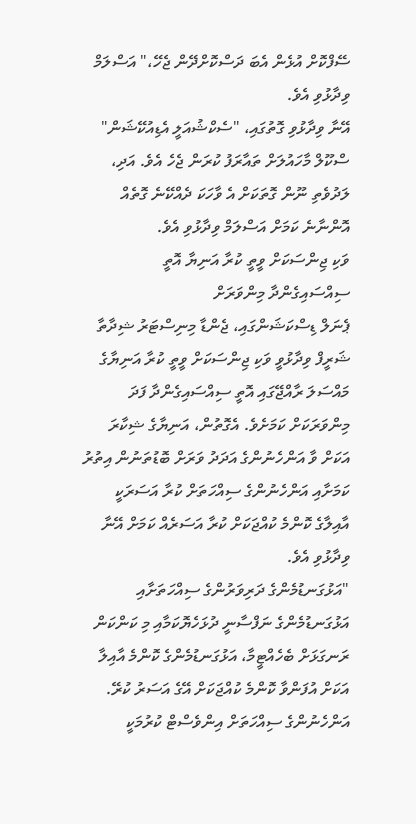ސޭފްކޮށް އުޅެން އެބަ ދަސްކޮށްދޭން ޖެހޭ،" އަސްލަމް ވިދާޅުވި އެވެ.
އޭނާ ވިދާޅުވި ގޮތުގައި، "ސެކްޝުއަލީ އެޑިއުކޭޝަން" ސްކޫލް މާހައުލަށް ތައާރަފު ކުރަން ޖެހެ އެވެ. އަދި، ލަދުވެތި ނޫން ގޮތަކަށް އެ ވާހަކަ ދެއްކޭނެ ގޮތެއް އޮންނާނެ ކަމަށް އަސްލަމް ވިދާޅުވި އެވެ.
ވަކި ޖިންސަކަށް ވީތީ ކުރާ އަނިޔާ އޮތީ ސިއްސައިގެންދާ މިންވަރަށް
ޕެނަލް ޑިސްކަޝަންގައި، ޖެންޑާ މިނިސްޓަރު ޝިދާތާ ޝަރީފް ވިދާޅުވީ ވަކި ޖިންސަކަށް ވީތީ ކުރާ އަނިޔާގެ މައްސަލަ ރާއްޖޭގައި އޮތީ ސިއްސައިގެންދާ ފަދަ މިންވަރަކަށް ކަމަށެވެ. އެގޮތުން، އަނިޔާގެ ޝިކާރަ އަކަށް ވާ އަންހެނުންގެ އަދަދު ވަރަށް ބޮޑުތަނުން އިތުރު ކަމަށާއި އަންހެނުންގެ ސިއްހަތަށް ކުރާ އަސަރަކީ އާއިލާގެ ކޮންމެ ކުއްޖަކަށް ކުރާ އަސަރެއް ކަމަށް އޭނާ ވިދާޅުވި އެވެ.
"އަޅުގަނޑުމެންގެ ދަރިވަރުންގެ ސިއްހަތަށާއި އަޅުގަނޑުމެންގެ ނަފްސާނީ ދުޅަހެޔޮކަމާއި މި ކަންކަން ރަނގަޅަށް ބެހެއްޓީމާ، އަޅުގަނޑުމެންގެ ކޮންމެ އާއިލާ އަކަށް އުފަންވާ ކޮންމެ ކުއްޖަކަށް އޭގެ އަސަރު ކުރޭ. އަންހެނުންގެ ސިއްހަތަށް އިންވެސްޓް ކުރުމަކީ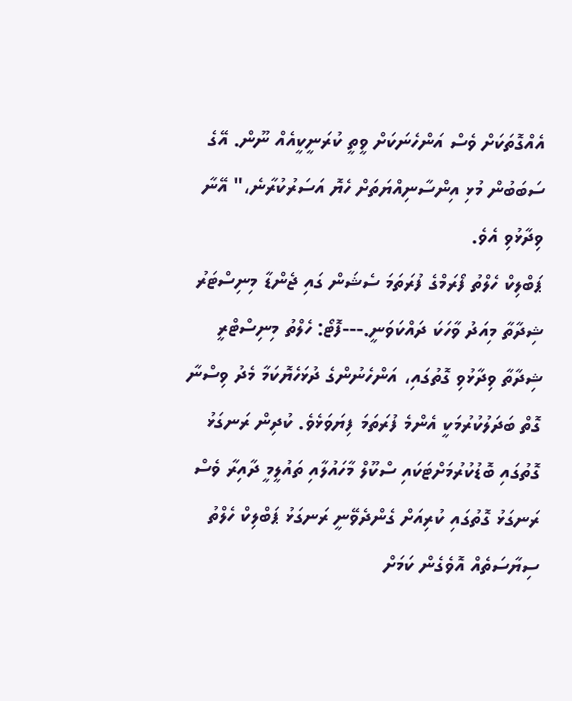އެއްގޮތަކަށް ވެސް އަންހެނަކަށް ވީތީ ކުރަނީކީއެއް ނޫން. އޭގެ ސަބަބުން މުޅި އިންސާނިއްޔަތަށް ހެޔޮ އަސަރުކުރާނެ،" އޭނާ ވިދާޅުވި އެވެ.
ޕަބްލިކް ހެލްތު ފޯރަމްގެ ފުރަތަމަ ސެޝަން ގައި ޖެންޑާ މިނިސްޓަރު ޝިދާތާ މިއަދު ވާހަކަ ދައްކަވަނީ.---ފޮޓޯ: ހެލްތު މިނިސްޓްރީ
ޝިދާތާ ވިދާޅުވި ގޮތުގައި، އަންހެނުންގެ ދުޅަހެޔޮކަމާ މެދު ވިސްނާ ގޮތް ބަދަލުކުރުމަކީ އެންމެ ފުރަތަމަ ފިޔަވަޅެވެ. ކުދިން ރަނގަޅު ގޮތުގައި ބޮޑުކުރުމަށްޓަކައި ސްކޫލް މާހައުލާއި ތައުލީމީ ދާއިރާ ވެސް ރަނގަޅު ގޮތުގައި ކުރިއަށް ގެންދެވޭނީ ރަނގަޅު ޕަބްލިކް ހެލްތު ސިޔާސަތެއް އޮވެގެން ކަމަށް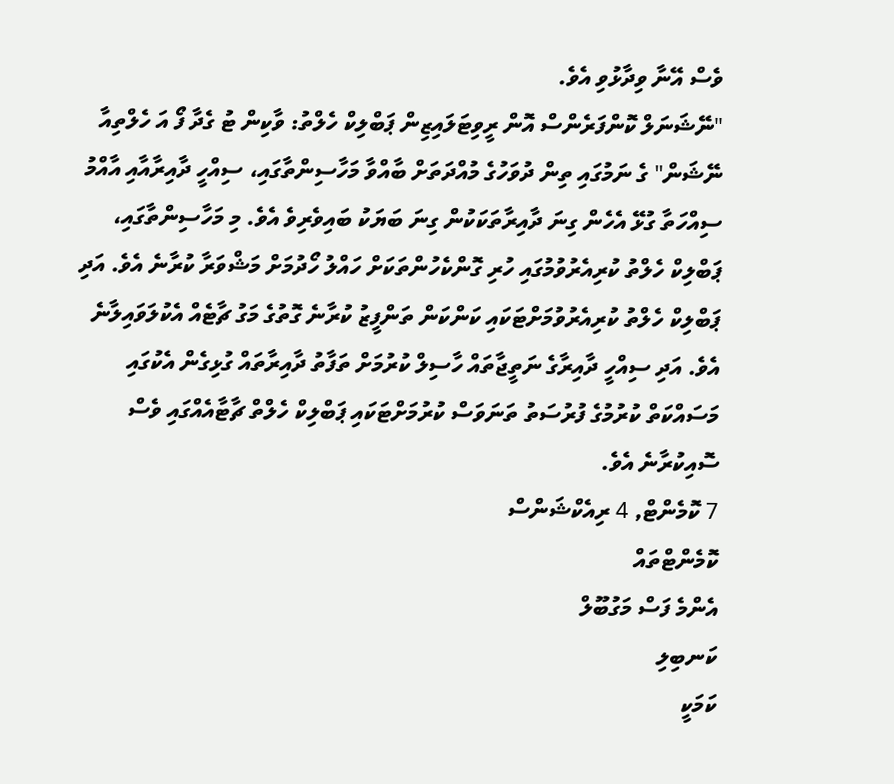ވެސް އޭނާ ވިދާޅުވި އެވެ.
"ނޭޝަނަލް ކޮންފަރެންސް އޮން ރީވިޓަލައިޒިން ޕަބްލިކް ހެލްތު: ވާކިން ޓު ގެދާ ފޯ އަ ހެލްތިއާ ނޭޝަން" ގެ ނަމުގައި ތިން ދުވަހުގެ މުއްދަތަށް ބާއްވާ މަހާސިންތާގައި، ސިއްހީ ދާއިރާއާއި އާއްމު ސިއްހަތާ ގުޅޭ އެހެން ގިނަ ދާއިރާތަކަކުން ގިނަ ބަޔަކު ބައިވެރިވެ އެވެ. މި މަހާސިންތާގައި، ޕަބްލިކް ހެލްތު ކުރިއެރުވުމުގައި ހުރި ގޮންކެހުންތަކަށް ހައްލު ހޯދުމަށް މަޝްވަރާ ކުރާނެ އެވެ. އަދި ޕަބްލިކް ހެލްތު ކުރިއެރުވުމަށްޓަކައި ކަންކަން ތަންފީޒު ކުރާނެ ގޮތުގެ މަގު ޗާޓެއް އެކުލަވައިލާނެ އެވެ. އަދި ސިއްހީ ދާއިރާގެ ނަތީޖާތައް ހާސިލް ކުރުމަށް ތަފާތު ދާއިރާތައް ގުޅިގެން އެކުގައި މަސައްކަތް ކުރުމުގެ ފުރުސަތު ތަނަވަސް ކުރުމަށްޓަކައި ޕަބްލިކް ހެލްތް ޗާޓާއެއްގައި ވެސް ސޮއިކުރާނެ އެވެ.
7 ކޮމެންޓް, 4 ރިއެކްޝަންސް
ކޮމެންޓްތައް
އެންމެ ފަސް މަގުބޫލް
ކަނބިލި
ކަމަކީ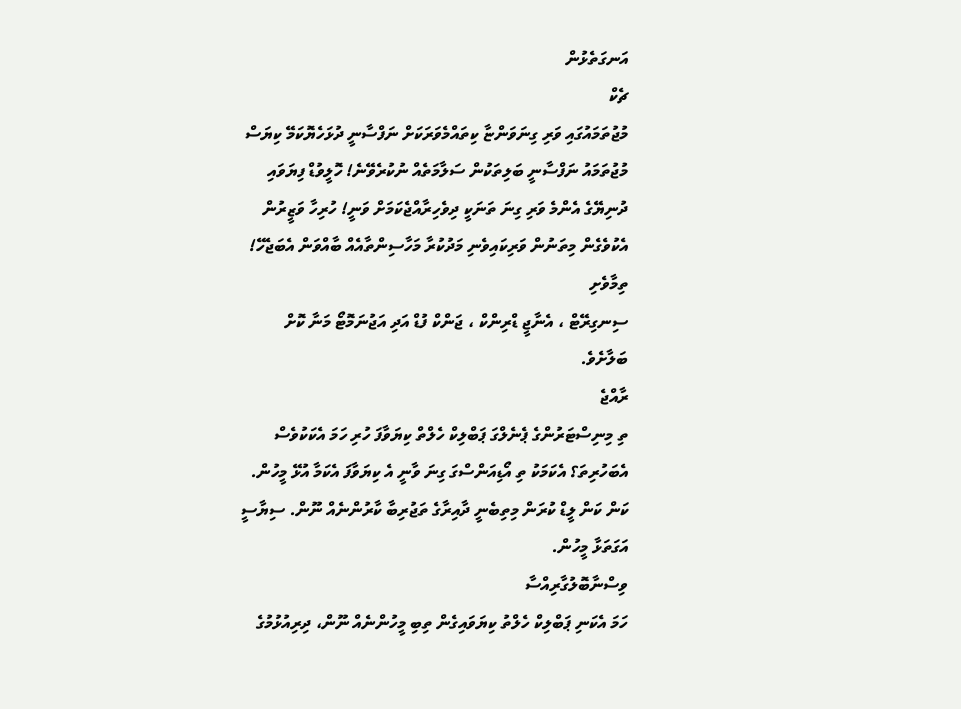އަނގަތެޅުން
ޗެކް
މުޖުތަމައުގައި ވަރި ގިނަވަންޏާ ކިތައްމެވަރަކަށް ނަފްސާނީ ދުޅަހެޔޮކަމޭ ކިޔަސް މުޖުތަމައު ނަފްސާނީ ބަލިތަކުން ސަލާމަތެއް ނުކުރެވޭނެ! ހޮލީވުޑް ފިޔަވައި ދުނިޔޭގެ އެންމެ ވަރި ގިނަ ތަނަކީ ދިވެހިރާއްޖެކަމަށް ވަނީ! ހުރިހާ ވަޒީރުން އެކުވެގެން މިތަނުން ވަރިކައިވެނި މަދުކުރާ މަހާސިންތާއެއް ބާއްވަން އެބަޖެހޭ!
ތިމާވެށި
ސިނގިރޭޓް ، އެނާޖީ ޑްރިންކް ، ޖަންކް ފުޑް އަދި އަޖުނަމޮޓޯ މަނާ ކޮށް ބަލާށެވެ.
ރާއްޖެ
ތި މިނިސްޓަރުންގެ ޕެނެލްގަ ޕަބްލިކް ހެލްތް ކިޔަވާފަ ހުރި ހަމަ އެކަކުވެސް އެބަހުރިތަ؟ އެކަމަކު ތި އޯޑިއަންސްގަ ގިނަ ވާނީ އެ ކިޔަވާފަ އެކަމާ އުޅޭ މީހުން. ކަން ކަން ލީޑް ކުރަން މިތިބެނީ ދާއިރާގެ ތަޖުރިބާ ކާރުންނެއް ނޫން. ސިޔާސީ އަގަތަޅާ މީހުން.
ވިސްނާބޮލުގާރިއްސާ
ހަމަ އެކަނި ޕަބްލިކް ހެލްތު ކިޔަވައިގެން ތިބި މީހުންނެއް ނޫން، ދިރިއުޅުމުގެ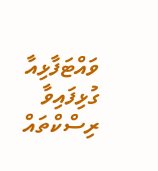ވައްޓަފާޅިއާ ގުޅިފައިވާ ރިސްކްތައް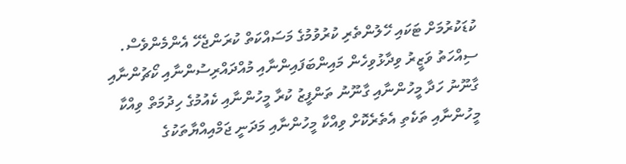ކުޑަކުރުމަށް ޓަކައި ހޭލުންތެރި ކުރުވުމުގެ މަސައްކަތް ކުރަންޖެހޭ އެންމެންވެސް. ސިއްހަތު ވަޒީރު ވިދާޅުވިހެން މައިންބަފައިންނާއި މުއްދައްރިސުންނާއި ކޯޗުންނާއި ގާނޫނު ހަދާ މީހުންނާއި ގާނޫނު ތަންފީޒު ކުރާ މީހުންނާއި ކެއުމުގެ ހިދުމަތް ވިއްކާ މީހުންނާއި ތަކެތި އެތެރެކޮށް ވިއްކާ މީހުންނާއި މަދަނީ ޖަމްއިއްޔާތަކުގެ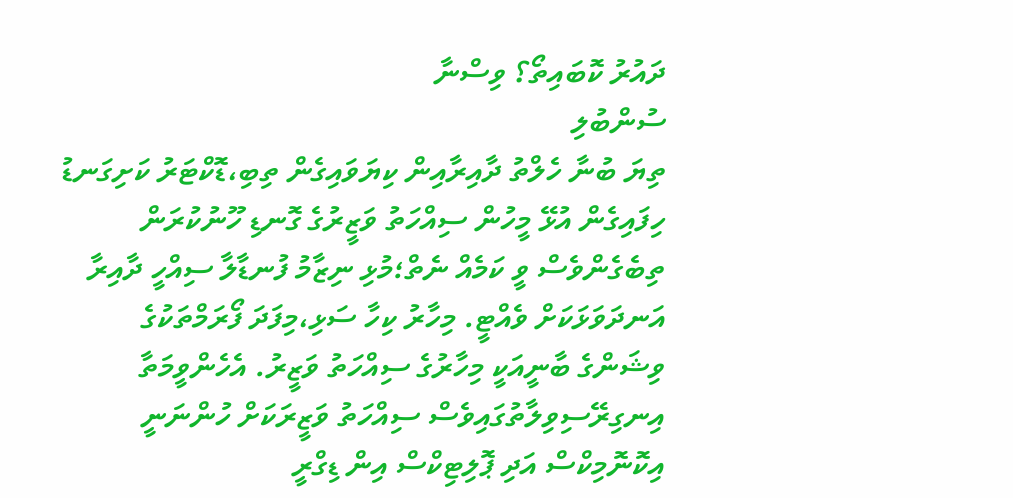ދައުރު ކޮބައިތޯ؟ ވިސްނާ
ސުންބުލި
ތިޔަ ބުނާ ހެލްތު ދާއިރާއިން ކިޔަވައިގެން ތިބި،ޑޮކްޓަރު ކަށިގަނޑު ހިފައިގެން އުޅޭ މީހުން ސިއްހަތު ވަޒީރުގެ ގޮނޑި ހޫނުކުރަން ތިބެގެންވެސް ވީ ކަމެއް ނެތް؛މުޅި ނިޒާމު ފުނޑާލާ ސިއްހީ ދާއިރާ އަނދަވަޅަކަށް ވެއްޓީ. މިހާރު ކިހާ ސަޅި،މިފަދަ ފޯރަމްތަކުގެ ވިޝަންގެ ބާނީއަކީ މިހާރުގެ ސިއްހަތު ވަޒީރު. އެހެންވީމަތާ އިނގިރޭސިވިލާތުގައިވެސް ސިއްހަތު ވަޒީރަކަށް ހުންނަނީ އިކޮނޮމިކްސް އަދި ޕޮލިޓިކްސް އިން ޑިގްރީ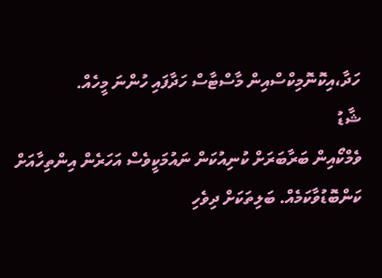ހަދާ،އިކޮނޮމިކްސްއިން މާސްޓާސް ހަދާފައި ހުންނަ މީހެއް.
ޝާޑު
ވެމްކޯއިން ބަރާބަރަށް ކުނިއުކަން ނައުމަކީވެސް އަހަރެން އިންތިހާއަށް ކަންބޮޑުވާކަމެއް. ބަލިތަކަށް ދިވެހި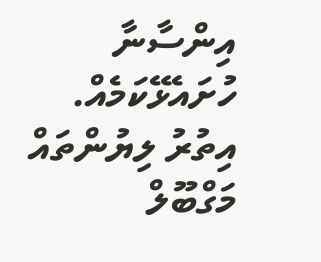އިންސާނާ ހުށައެޅޭކަމެއް.
އިތުރު ލިޔުންތައް
މަގްބޫލް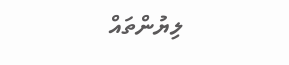ލިޔުންތައް